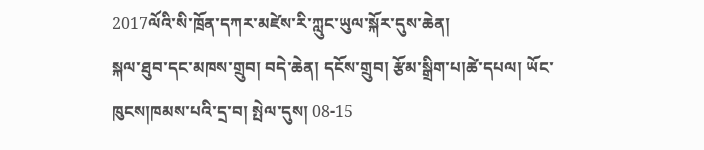2017ལོའི་སི་ཁྲོན་དཀར་མཛེས་རི་ཀླུང་ཡུལ་སྐོར་དུས་ཆེན།
སྐལ་ཐུབ་དང་མཁས་གྲུབ། བདེ་ཆེན། དངོས་གྲུབ། རྩོམ་སྒྲིག་པ།ཚེ་དཔལ། ཡོང་ཁུངས།ཁམས་པའི་དྲ་བ། སྤེལ་དུས། 08-15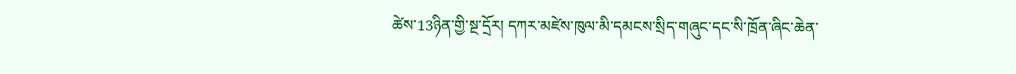ཚེས་13ཉིན་གྱི་སྔ་དྲོར། དཀར་མཛེས་ཁུལ་མི་དམངས་སྲིད་གཞུང་དང་སི་ཁྲོན་ཞིང་ཆེན་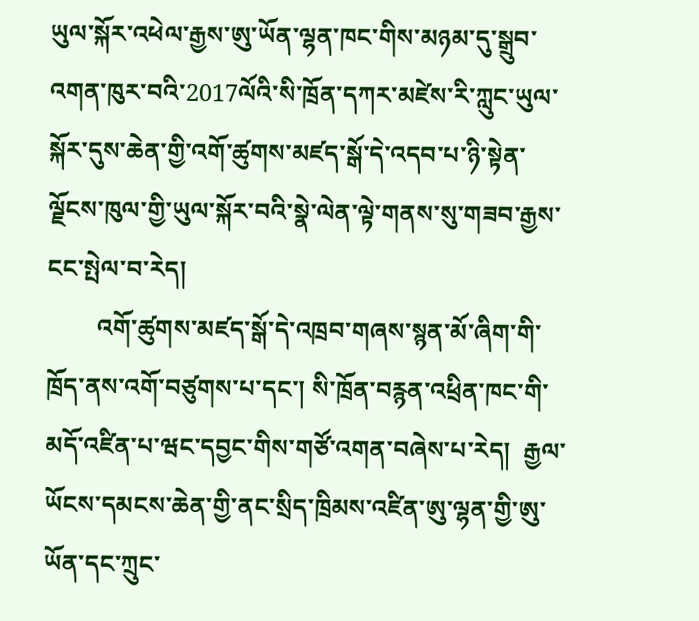ཡུལ་སྐོར་འཕེལ་རྒྱས་ཨུ་ཡོན་ལྷན་ཁང་གིས་མཉམ་དུ་སྒྲུབ་འགན་ཁུར་བའི་2017ལོའི་སི་ཁྲོན་དཀར་མཛེས་རི་ཀླུང་ཡུལ་སྐོར་དུས་ཆེན་གྱི་འགོ་ཚུགས་མཛད་སྒོ་དེ་འདབ་པ་ཉི་སྟེན་ལྗོངས་ཁུལ་གྱི་ཡུལ་སྐོར་བའི་སྣེ་ལེན་ལྟེ་གནས་སུ་གཟབ་རྒྱས་ངང་སྤེལ་བ་རེད།
        འགོ་ཚུགས་མཛད་སྒོ་དེ་འཁྲབ་གཞས་སྙན་མོ་ཞིག་གི་ཁྲོད་ནས་འགོ་བཙུགས་པ་དང་། སི་ཁྲོན་བརྙན་འཕྲིན་ཁང་གི་མདོ་འཛིན་པ་ཝང་དབྱང་གིས་གཙོ་འགན་བཞེས་པ་རེད།  རྒྱལ་ཡོངས་དམངས་ཆེན་གྱི་ནང་སྲིད་ཁྲིམས་འཛིན་ཨུ་ལྷན་གྱི་ཨུ་ཡོན་དང་ཀྲུང་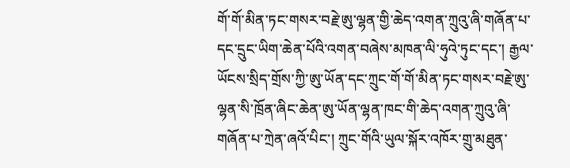གོ་གོ་མིན་ཏང་གསར་བརྗེ་ཨུ་ལྷན་གྱི་ཆེད་འགན་ཀྲུའུ་ཞི་གཞོན་པ་དང་དྲུང་ཡིག་ཆེན་པོའི་འགན་བཞེས་མཁན་ལི་ཧུའེ་ཏུང་དང་། རྒྱལ་ཡོངས་སྲིད་གྲོས་ཀྱི་ཨུ་ཡོན་དང་ཀྲུང་གོ་གོ་མིན་ཏང་གསར་བརྗེ་ཨུ་ལྷན་སི་ཁྲོན་ཞིང་ཆེན་ཨུ་ཡོན་ལྷན་ཁང་གི་ཆེད་འགན་ཀྲུའུ་ཞི་གཞོན་པ་ཀྲེན་ཞའོ་པིང་། ཀྲུང་གོའི་ཡུལ་སྐོར་འཁོར་གྲུ་མཐུན་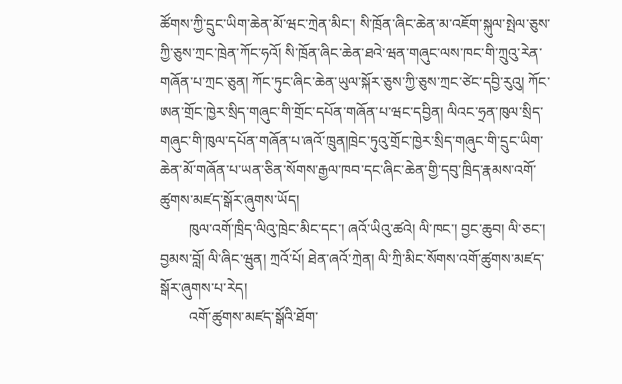ཚོགས་ཀྱི་དྲུང་ཡིག་ཆེན་མོ་ཝང་ཀྲེན་མིང་། སི་ཁྲོན་ཞིང་ཆེན་མ་འཇོག་སྐུལ་སྤེལ་ཅུས་ཀྱི་ཅུས་ཀྲང་ཁྲེན་ཀོང་ཧའོ། སི་ཁྲོན་ཞིང་ཆེན་ཐའེ་ཝན་གཞུང་ལས་ཁང་གི་ཀྲུའུ་རེན་གཞོན་པ་ཀྲང་ཅུན། ཀོང་ཏུང་ཞིང་ཆེན་ཡུལ་སྐོར་ཅུས་ཀྱི་ཅུས་ཀྲང་ཙེང་དབྱི་རུའུ། ཀོང་ཨན་གྲོང་ཁྱེར་སྲིད་གཞུང་གི་གྲོང་དཔོན་གཞོན་པ་ཝང་དབྱིན། ལིའང་ཧྲན་ཁུལ་སྲིད་གཞུང་གི་ཁུལ་དཔོན་གཞོན་པ་ཞའོ་ཁྲུན།ཁྲེང་ཏུའུ་གྲོང་ཁྱེར་སྲིད་གཞུང་གི་དྲུང་ཡིག་ཆེན་མོ་གཞོན་པ་ཡན་ཅིན་སོགས་རྒྱལ་ཁབ་དང་ཞིང་ཆེན་གྱི་དབུ་ཁྲིད་རྣམས་འགོ་ཚུགས་མཛད་སྒོར་ཞུགས་ཡོད།
        ཁུལ་འགོ་ཁྲིད་ལིའུ་ཁྲེང་མིང་དང་། ཞའོ་ཡིའུ་ཚའེ། ལི་ཁང་། བྱང་ཆུབ། ལི་ཅང་། བྱམས་བློ། ལི་ཞིང་ཝུན། ཀྲའོ་པོ། ཐེན་ཞའོ་ཀྲེན། ལི་ཀྲི་མིང་སོགས་འགོ་ཚུགས་མཛད་སྒོར་ཞུགས་པ་རེད།
        འགོ་ཚུགས་མཛད་སྒོའི་ཐོག་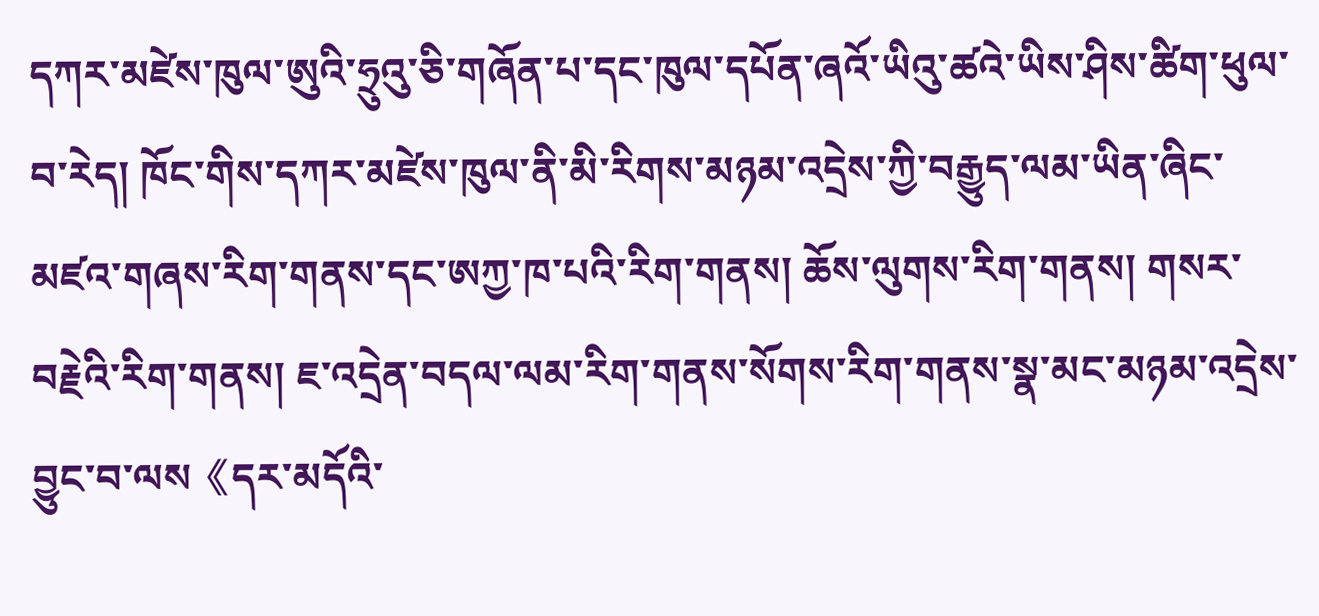དཀར་མཛེས་ཁུལ་ཨུའི་ཧྲུའུ་ཅི་གཞོན་པ་དང་ཁུལ་དཔོན་ཞའོ་ཡིའུ་ཚའེ་ཡིས་ཤིས་ཚིག་ཕུལ་བ་རེད། ཁོང་གིས་དཀར་མཛེས་ཁུལ་ནི་མི་རིགས་མཉམ་འདྲེས་ཀྱི་བརྒྱུད་ལམ་ཡིན་ཞིང་མཛའ་གཞས་རིག་གནས་དང་ཨཀྱ་ཁ་པའི་རིག་གནས། ཆོས་ལུགས་རིག་གནས། གསར་བརྗེའི་རིག་གནས། ཇ་འདྲེན་བདལ་ལམ་རིག་གནས་སོགས་རིག་གནས་སྣ་མང་མཉམ་འདྲེས་བྱུང་བ་ལས《དར་མདོའི་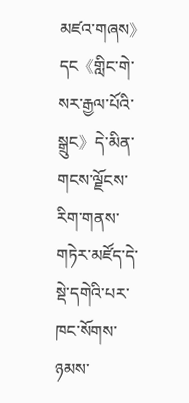མཛའ་གཞས》དང《གླིང་གེ་སར་རྒྱལ་པོའི་སྒྲུང》དེ་མིན་གངས་ལྗོངས་རིག་གནས་གཏེར་མཛོད་དེ་སྡེ་དགེའི་པར་ཁང་སོགས་ཉམས་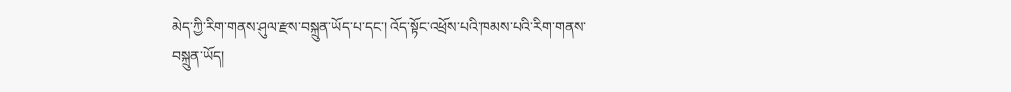མེད་ཀྱི་རིག་གནས་ཤུལ་རྫས་བསྐྲུན་ཡོད་པ་དང་། འོད་སྟོང་འཕྲོས་པའི་ཁམས་པའི་རིག་གནས་བསྐྲུན་ཡོད།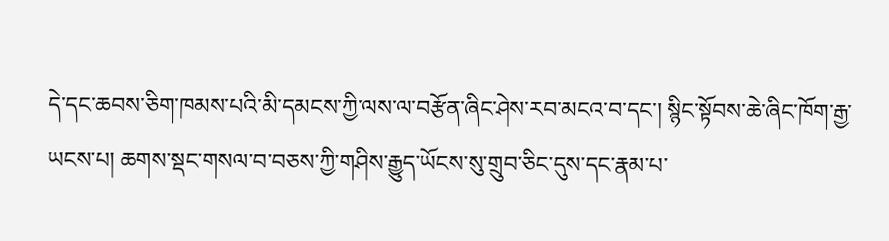དེ་དང་ཆབས་ཅིག་ཁམས་པའི་མི་དམངས་ཀྱི་ལས་ལ་བརྩོན་ཞིང་ཤེས་རབ་མངའ་བ་དང་། སྙིང་སྟོབས་ཆེ་ཞིང་ཁོག་རྒྱ་ཡངས་པ། ཆགས་སྡང་གསལ་བ་བཅས་ཀྱི་གཤིས་རྒྱུད་ཡོངས་སུ་གྲུབ་ཅིང་དུས་དང་རྣམ་པ་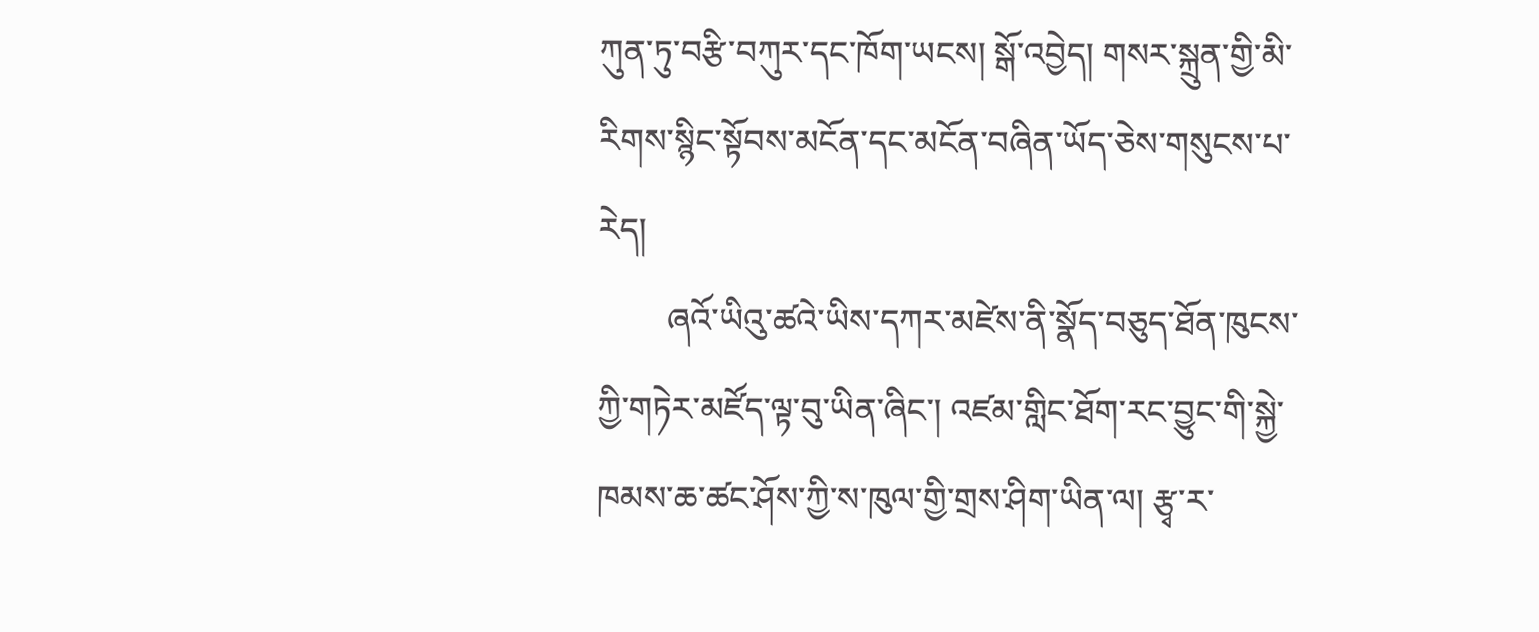ཀུན་ཏུ་བརྩི་བཀུར་དང་ཁོག་ཡངས། སྒོ་འབྱེད། གསར་སྐྲུན་གྱི་མི་རིགས་སྙིང་སྟོབས་མངོན་དང་མངོན་བཞིན་ཡོད་ཅེས་གསུངས་པ་རེད།
        ཞའོ་ཡིའུ་ཚའེ་ཡིས་དཀར་མཛེས་ནི་སྣོད་བཅུད་ཐོན་ཁུངས་ཀྱི་གཏེར་མཛོད་ལྟ་བུ་ཡིན་ཞིང་། འཛམ་གླིང་ཐོག་རང་བྱུང་གི་སྐྱེ་ཁམས་ཆ་ཚང་ཤོས་ཀྱི་ས་ཁུལ་གྱི་གྲས་ཤིག་ཡིན་ལ། རྩྭ་ར་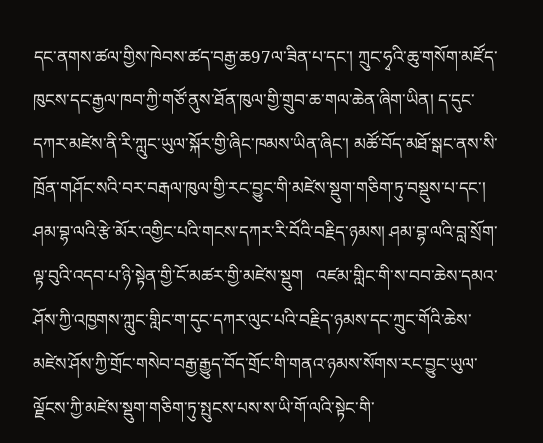དང་ནགས་ཚལ་གྱིས་ཁེབས་ཚད་བརྒྱ་ཆ97ལ་ཟིན་པ་དང་། ཀྲུང་ཧྭའི་ཆུ་གསོག་མཛོད་ཁུངས་དང་རྒྱལ་ཁབ་ཀྱི་གཙོ་ནུས་ཐོན་ཁུལ་གྱི་གྲུབ་ཆ་གལ་ཆེན་ཞིག་ཡིན། ད་དུང་དཀར་མཛེས་ནི་རི་ཀླུང་ཡུལ་སྐོར་གྱི་ཞིང་ཁམས་ཡིན་ཞིང་། མཚོ་བོད་མཐོ་སྒང་ནས་སི་ཁྲོན་གཤོང་སའི་བར་བརྒལ་ཁུལ་གྱི་རང་བྱུང་གི་མཛེས་སྡུག་གཅིག་ཏུ་བསྡུས་པ་དང་། ཤམ་བྷ་ལའི་རྩེ་མོར་འགྱིང་པའི་གངས་དཀར་རི་བོའི་བརྗིད་ཉམས། ཤམ་བྷ་ལའི་བླ་སྲོག་ལྟ་བུའི་འདབ་པ་ཉི་སྟེན་གྱི་ངོ་མཚར་གྱི་མཛེས་སྡུག   འཛམ་གླིང་གི་ས་བབ་ཆེས་དམའ་ཤོས་ཀྱི་འཁྱགས་ཀླུང་གླིང་ག་དུང་དཀར་ལུང་པའི་བརྗིད་ཉམས་དང་ཀྲུང་གོའི་ཆེས་མཛེས་ཤོས་ཀྱི་གྲོང་གསེབ་བརྒྱ་རྒྱུད་བོད་གྲོང་གི་གནའ་ཉམས་སོགས་རང་བྱུང་ཡུལ་ལྗོངས་ཀྱི་མཛེས་སྡུག་གཅིག་ཏུ་སྤུངས་པས་ས་ཡི་གོ་ལའི་སྟེང་གི་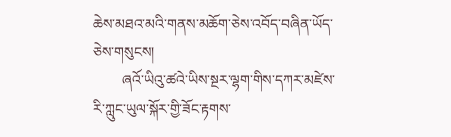ཆེས་མཐའ་མའི་གནས་མཆོག་ཅེས་འབོད་བཞིན་ཡོད་ཅེས་གསུངས།
        ཞའོ་ཡིའུ་ཚའེ་ཡིས་སྔར་ལྷག་གིས་དཀར་མཛེས་རི་ཀླུང་ཡུལ་སྐོར་གྱི་ཟོང་རྟགས་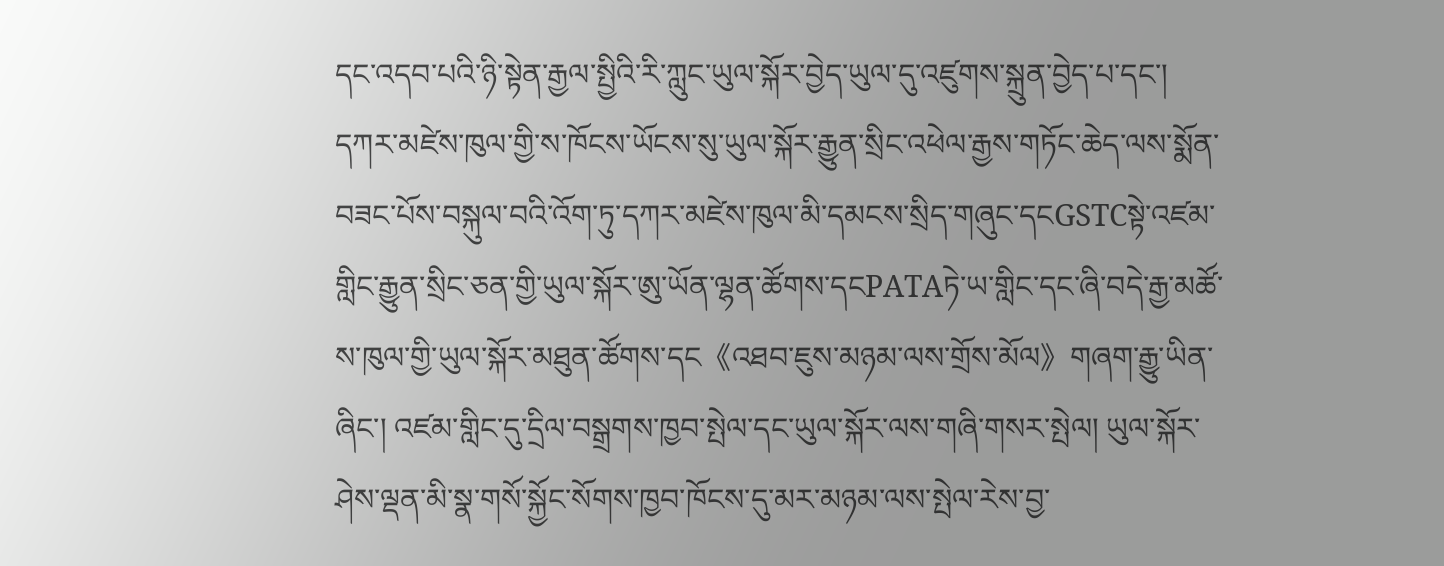དང་འདབ་པའི་ཉི་སྟེན་རྒྱལ་སྤྱིའི་རི་ཀླུང་ཡུལ་སྐོར་བྱེད་ཡུལ་དུ་འཛུགས་སྐྲུན་བྱེད་པ་དང་། དཀར་མཛེས་ཁུལ་གྱི་ས་ཁོངས་ཡོངས་སུ་ཡུལ་སྐོར་རྒྱུན་སྲིང་འཕེལ་རྒྱས་གཏོང་ཆེད་ལས་སྨོན་བཟང་པོས་བསྐུལ་བའི་འོག་ཏུ་དཀར་མཛེས་ཁུལ་མི་དམངས་སྲིད་གཞུང་དངGSTCསྟེ་འཛམ་གླིང་རྒྱུན་སྲིང་ཅན་གྱི་ཡུལ་སྐོར་ཨུ་ཡོན་ལྷན་ཚོགས་དངPATAཏེ་ཡ་གླིང་དང་ཞི་བདེ་རྒྱ་མཚོ་ས་ཁུལ་གྱི་ཡུལ་སྐོར་མཐུན་ཚོགས་དང《འཐབ་ཇུས་མཉམ་ལས་གྲོས་མོལ》གཞག་རྒྱུ་ཡིན་ཞིང་། འཛམ་གླིང་དུ་དྲིལ་བསྒྲགས་ཁྱབ་སྤེལ་དང་ཡུལ་སྐོར་ལས་གཞི་གསར་སྤེལ། ཡུལ་སྐོར་ཤེས་ལྡན་མི་སྣ་གསོ་སྐྱོང་སོགས་ཁྱབ་ཁོངས་དུ་མར་མཉམ་ལས་སྤེལ་རེས་བྱ་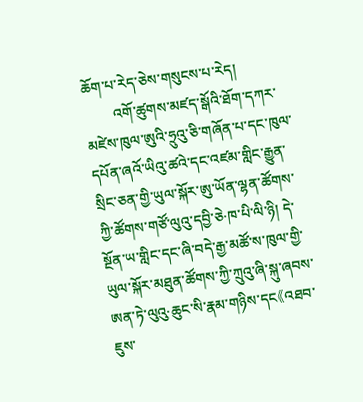ཆོག་པ་རེད་ཅེས་གསུངས་པ་རེད།
        འགོ་ཚུགས་མཛད་སྒོའི་ཐོག་དཀར་མཛེས་ཁུལ་ཨུའི་ཧྲུའུ་ཅི་གཞོན་པ་དང་ཁུལ་དཔོན་ཞའོ་ཡིའུ་ཚའེ་དང་འཛམ་གླིང་རྒྱུན་སྲིང་ཅན་གྱི་ཡུལ་སྐོར་ཨུ་ཡོན་ལྷན་ཚོགས་ཀྱི་ཚོགས་གཙོ་ལུའུ་དབྱི་ཅེ·ཁ་པི་ལི་ཉི། དེ་སྔོན་ཡ་གླིང་དང་ཞི་བདེ་རྒྱ་མཚོ་ས་ཁུལ་གྱི་ཡུལ་སྐོར་མཐུན་ཚོགས་ཀྱི་ཀྲུའུ་ཞི་སྐུ་ཞབས་ཨན་ཏེ་ལུའུ·ཆུང་སི་རྣམ་གཉིས་དང《འཐབ་ཇུས་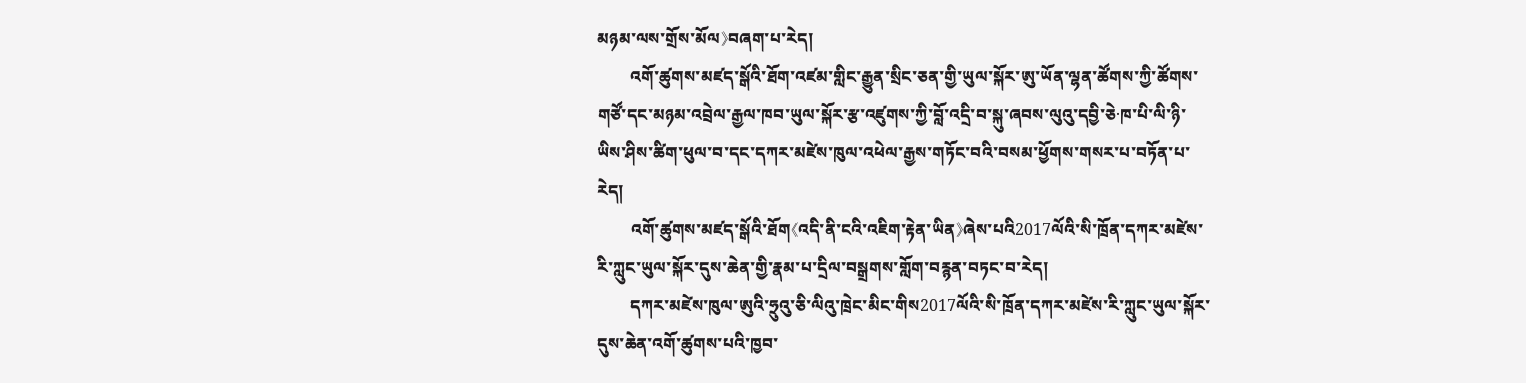མཉམ་ལས་གྲོས་མོལ》བཞག་པ་རེད།
        འགོ་ཚུགས་མཛད་སྒོའི་ཐོག་འཛམ་གླིང་རྒྱུན་སྲིང་ཅན་གྱི་ཡུལ་སྐོར་ཨུ་ཡོན་ལྷན་ཚོགས་ཀྱི་ཚོགས་གཙོ་དང་མཉམ་འབྲེལ་རྒྱལ་ཁབ་ཡུལ་སྐོར་རྩ་འཛུགས་ཀྱི་བློ་འདྲི་བ་སྐུ་ཞབས་ལུའུ་དབྱི་ཅེ·ཁ་པི་ལི་ཉི་ཡིས་ཤིས་ཚིག་ཕུལ་བ་དང་དཀར་མཛེས་ཁུལ་འཕེལ་རྒྱས་གཏོང་བའི་བསམ་ཕྱོགས་གསར་པ་བཏོན་པ་རེད།
        འགོ་ཚུགས་མཛད་སྒོའི་ཐོག《འདི་ནི་ངའི་འཇིག་རྟེན་ཡིན》ཞེས་པའི2017ལོའི་སི་ཁྲོན་དཀར་མཛེས་རི་ཀླུང་ཡུལ་སྐོར་དུས་ཆེན་གྱི་རྣམ་པ་དྲིལ་བསྒྲགས་གློག་བརྙན་བཏང་བ་རེད།
        དཀར་མཛེས་ཁུལ་ཨུའི་ཧྲུའུ་ཅི་ལིའུ་ཁྲེང་མིང་གིས2017ལོའི་སི་ཁྲོན་དཀར་མཛེས་རི་ཀླུང་ཡུལ་སྐོར་དུས་ཆེན་འགོ་ཚུགས་པའི་ཁྱབ་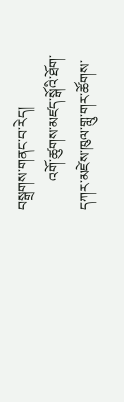བསྒྲགས་གནང་བ་རེད།
        འགོ་ཚུགས་མཛད་སྒོའི་ཐོག་དཀར་མཛེས་ཁུལ་གླུ་གར་ཚོགས་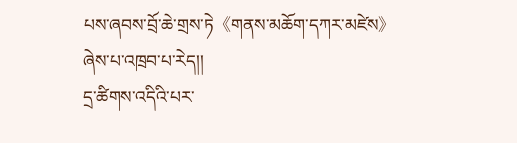པས་ཞབས་བྲོ་ཆེ་གྲས་ཏེ《གནས་མཆོག་དཀར་མཛེས》ཞེས་པ་འཁྲབ་པ་རེད།།
དྲ་ཚིགས་འདིའི་པར་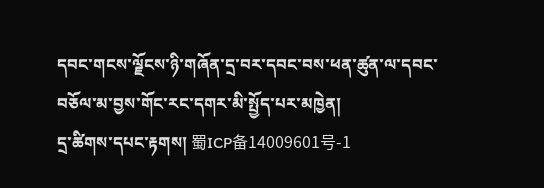དབང་གངས་ལྗོངས་ཉི་གཞོན་དྲ་བར་དབང་བས་ཕན་ཚུན་ལ་དབང་བཅོལ་མ་བྱས་གོང་རང་དགར་མི་སྤྱོད་པར་མཁྱེན།
དྲ་ཚིགས་དཔང་རྟགས། 蜀ICP备14009601号-1